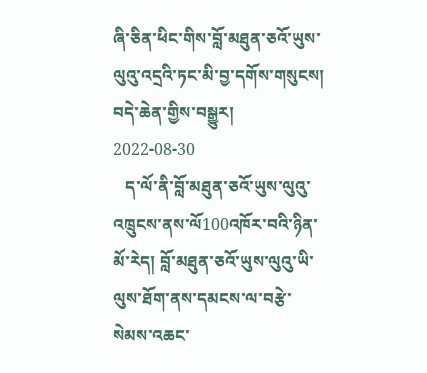ཞི་ཅིན་ཕིང་གིས་བློ་མཐུན་ཅའོ་ཡུས་ལུའུ་འདྲའི་ཏང་མི་བྱ་དགོས་གསུངས།
བདེ་ཆེན་གྱིས་བསྒྱུར།        2022-08-30
   ད་ལོ་ནི་བློ་མཐུན་ཅའོ་ཡུས་ལུའུ་འཁྲུངས་ནས་ལོ100འཁོར་བའི་ཉིན་མོ་རེད། བློ་མཐུན་ཅའོ་ཡུས་ལུའུ་ཡི་ལུས་ཐོག་ནས་དམངས་ལ་བརྩེ་སེམས་འཆང་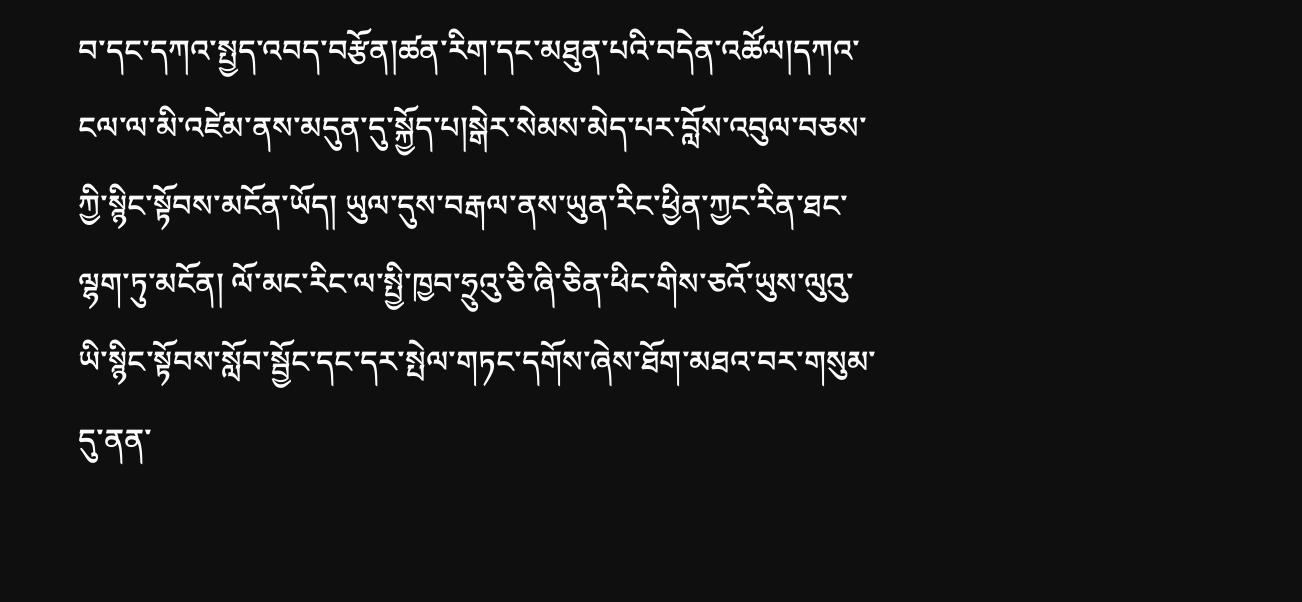བ་དང་དཀའ་སྤྱད་འབད་བརྩོན།ཚན་རིག་དང་མཐུན་པའི་བདེན་འཚོལ།དཀའ་ངལ་ལ་མི་འཛེམ་ནས་མདུན་དུ་སྐྱོད་པ།སྒེར་སེམས་མེད་པར་བློས་འབུལ་བཅས་ཀྱི་སྙིང་སྟོབས་མངོན་ཡོད། ཡུལ་དུས་བརྒལ་ནས་ཡུན་རིང་ཕྱིན་ཀྱང་རིན་ཐང་ལྷག་ཏུ་མངོན། ལོ་མང་རིང་ལ་སྤྱི་ཁྱབ་ཧྲུའུ་ཅི་ཞི་ཅིན་ཕིང་གིས་ཅའོ་ཡུས་ལུའུ་ཡི་སྙིང་སྟོབས་སློབ་སྦྱོང་དང་དར་སྤེལ་གཏང་དགོས་ཞེས་ཐོག་མཐའ་བར་གསུམ་དུ་ནན་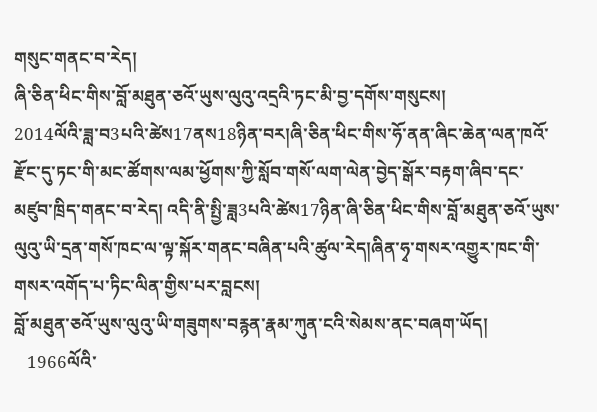གསུང་གནང་བ་རེད།
ཞི་ཅིན་ཕིང་གིས་བློ་མཐུན་ཅའོ་ཡུས་ལུའུ་འདྲའི་ཏང་མི་བྱ་དགོས་གསུངས།
2014ལོའི་ཟླ་བ3པའི་ཚེས17ནས18ཉིན་བར།ཞི་ཅིན་ཕིང་གིས་ཧོ་ནན་ཞིང་ཆེན་ལན་ཁའོ་རྫོང་དུ་ཏང་གི་མང་ཚོགས་ལམ་ཕྱོགས་ཀྱི་སློབ་གསོ་ལག་ལེན་བྱེད་སྒོར་བརྟག་ཞིབ་དང་མཛུབ་ཁྲིད་གནང་བ་རེད། འདི་ནི་སྤྱི་ཟླ3པའི་ཚེས17ཉིན་ཞི་ཅིན་ཕིང་གིས་བློ་མཐུན་ཅའོ་ཡུས་ལུའུ་ཡི་དྲན་གསོ་ཁང་ལ་ལྟ་སྐོར་གནང་བཞིན་པའི་ཚུལ་རེད།ཞིན་ཧྭ་གསར་འགྱུར་ཁང་གི་གསར་འགོད་པ་ཏིང་ལིན་གྱིས་པར་བླངས།
བློ་མཐུན་ཅའོ་ཡུས་ལུའུ་ཡི་གཟུགས་བརྙན་རྣམ་ཀུན་ངའི་སེམས་ནང་བཞག་ཡོད།
   1966ལོའི་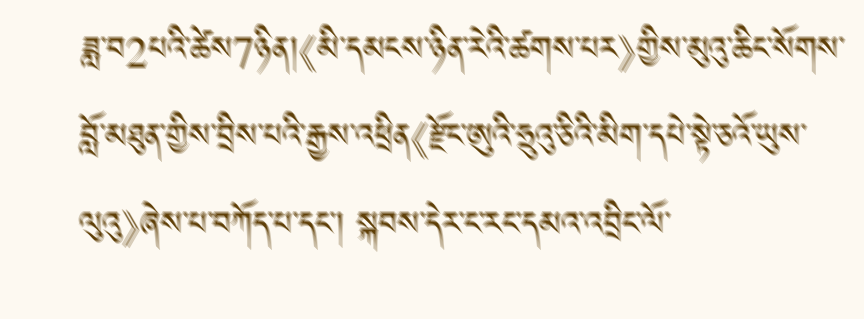ཟླ་བ2པའི་ཚེས7ཉིན།《མི་དམངས་ཉིན་རེའི་ཚགས་པར》གྱིས་མུའུ་ཆིང་སོགས་བློ་མཐུན་གྱིས་བྲིས་པའི་རྒྱས་འཕྲིན《རྫོང་ཨུའི་ཧྲུའུ་ཅིའི་མིག་དཔེ་སྟེ་ཅའོ་ཡུས་ལུའུ》ཞེས་པ་བཀོད་པ་དང་། སྐབས་དེར་ང་རང་དམའ་འབྲིང་ལོ་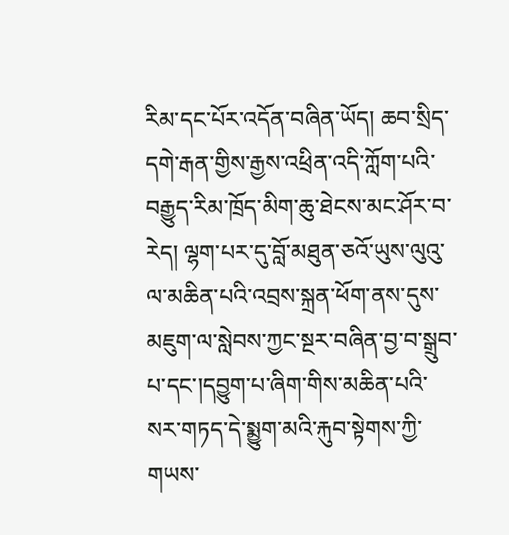རིམ་དང་པོར་འདོན་བཞིན་ཡོད། ཆབ་སྲིད་དགེ་རྒན་གྱིས་རྒྱས་འཕྲིན་འདི་ཀློག་པའི་བརྒྱུད་རིམ་ཁྲོད་མིག་ཆུ་ཐེངས་མང་ཤོར་བ་རེད། ལྷག་པར་དུ་བློ་མཐུན་ཅའོ་ཡུས་ལུའུ་ལ་མཆིན་པའི་འབྲས་སྐྲན་ཕོག་ནས་དུས་མཇུག་ལ་སླེབས་ཀྱང་སྔར་བཞིན་བྱ་བ་སྒྲུབ་པ་དང་།དབྱུག་པ་ཞིག་གིས་མཆིན་པའི་སར་གཏད་དེ་སྨྱུག་མའི་རྐུབ་སྟེགས་ཀྱི་གཡས་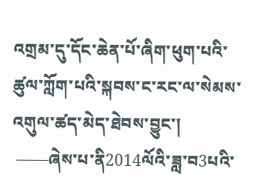འགྲམ་དུ་དོང་ཆེན་པོ་ཞིག་ཕུག་པའི་ཚུལ་ཀློག་པའི་སྐབས་ང་རང་ལ་སེམས་འགུལ་ཚད་མེད་ཐེབས་བྱུང་།
 ——ཞེས་པ་ནི2014ལོའི་ཟླ་བ3པའི་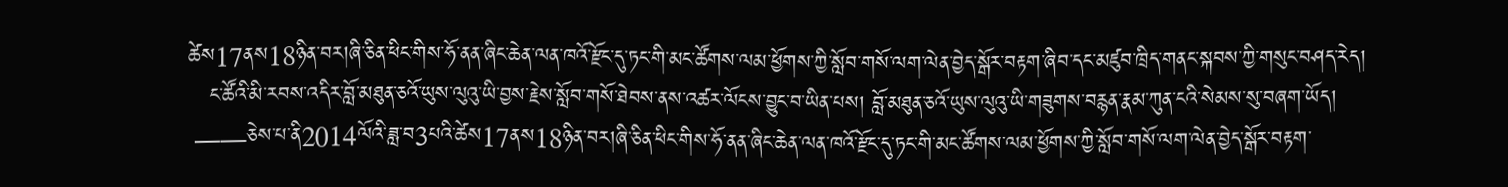ཚེས17ནས18ཉིན་བར།ཞི་ཅིན་ཕིང་གིས་ཧོ་ནན་ཞིང་ཆེན་ལན་ཁའོ་རྫོང་དུ་ཏང་གི་མང་ཚོགས་ལམ་ཕྱོགས་ཀྱི་སློབ་གསོ་ལག་ལེན་བྱེད་སྒོར་བརྟག་ཞིབ་དང་མཛུབ་ཁྲིད་གནང་སྐབས་ཀྱི་གསུང་བཤད་རེད།
   ང་ཚོའི་མི་རབས་འདིར་བློ་མཐུན་ཅའོ་ཡུས་ལུའུ་ཡི་བྱས་རྗེས་སློབ་གསོ་ཐེབས་ནས་འཚར་ལོངས་བྱུང་བ་ཡིན་པས། བློ་མཐུན་ཅའོ་ཡུས་ལུའུ་ཡི་གཟུགས་བརྙན་རྣམ་ཀུན་ངའི་སེམས་སུ་བཞག་ཡོད།
 ——ཅེས་པ་ནི2014ལོའི་ཟླ་བ3པའི་ཚེས17ནས18ཉིན་བར།ཞི་ཅིན་ཕིང་གིས་ཧོ་ནན་ཞིང་ཆེན་ལན་ཁའོ་རྫོང་དུ་ཏང་གི་མང་ཚོགས་ལམ་ཕྱོགས་ཀྱི་སློབ་གསོ་ལག་ལེན་བྱེད་སྒོར་བརྟག་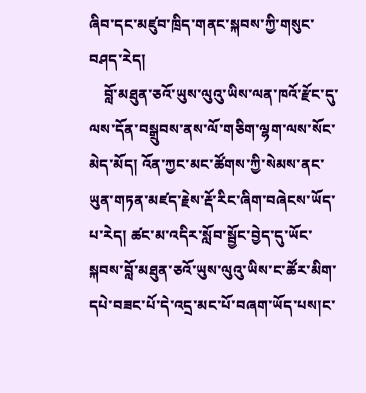ཞིབ་དང་མཛུབ་ཁྲིད་གནང་སྐབས་ཀྱི་གསུང་བཤད་རེད།
    བློ་མཐུན་ཅའོ་ཡུས་ལུའུ་ཡིས་ལན་ཁའོ་རྫོང་དུ་ལས་དོན་བསྒྲུབས་ནས་ལོ་གཅིག་ལྷག་ལས་སོང་མེད་མོད། འོན་ཀྱང་མང་ཚོགས་ཀྱི་སེམས་ནང་ཡུན་གཏན་མཛད་རྗེས་རྡོ་རིང་ཞིག་བཞེངས་ཡོད་པ་རེད། ཚང་མ་འདིར་སློབ་སྦྱོང་བྱེད་དུ་ཡོང་སྐབས་བློ་མཐུན་ཅའོ་ཡུས་ལུའུ་ཡིས་ང་ཚོར་མིག་དཔེ་བཟང་པོ་དེ་འདྲ་མང་པོ་བཞག་ཡོད་པས།ང་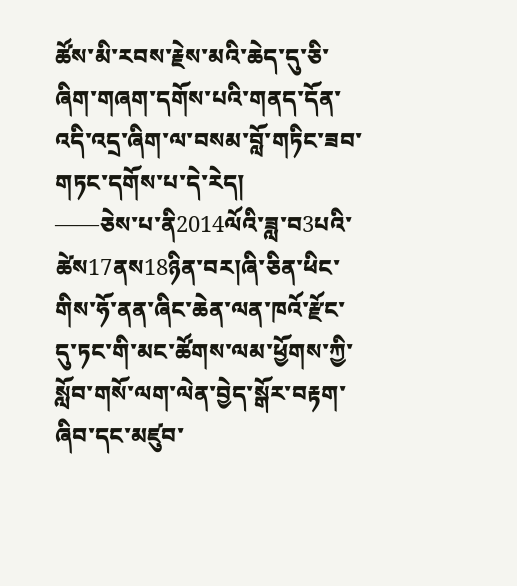ཚོས་མི་རབས་རྗེས་མའི་ཆེད་དུ་ཅི་ཞིག་གཞག་དགོས་པའི་གནད་དོན་འདི་འདྲ་ཞིག་ལ་བསམ་བློ་གཏིང་ཟབ་གཏང་དགོས་པ་དེ་རེད།
——ཅེས་པ་ནི2014ལོའི་ཟླ་བ3པའི་ཚེས17ནས18ཉིན་བར།ཞི་ཅིན་ཕིང་གིས་ཧོ་ནན་ཞིང་ཆེན་ལན་ཁའོ་རྫོང་དུ་ཏང་གི་མང་ཚོགས་ལམ་ཕྱོགས་ཀྱི་སློབ་གསོ་ལག་ལེན་བྱེད་སྒོར་བརྟག་ཞིབ་དང་མཛུབ་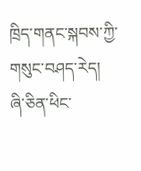ཁྲིད་གནང་སྐབས་ཀྱི་གསུང་བཤད་རེད།
ཞི་ཅིན་ཕིང་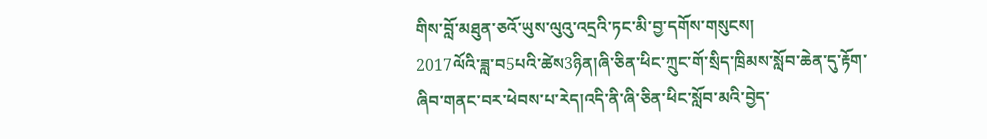གིས་བློ་མཐུན་ཅའོ་ཡུས་ལུའུ་འདྲའི་ཏང་མི་བྱ་དགོས་གསུངས།
2017ལོའི་ཟླ་བ5པའི་ཚེས3ཉིན།ཞི་ཅིན་ཕིང་ཀྲུང་གོ་སྲིད་ཁྲིམས་སློབ་ཆེན་དུ་རྟོག་ཞིབ་གནང་བར་ཕེབས་པ་རེད།འདི་ནི་ཞི་ཅིན་ཕིང་སློབ་མའི་བྱེད་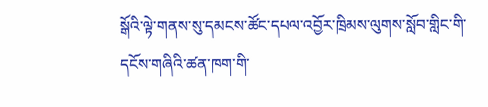སྒོའི་ལྟེ་གནས་སུ་དམངས་ཚོང་དཔལ་འབྱོར་ཁྲིམས་ལུགས་སློབ་གླིང་གི་དངོས་གཞིའི་ཚན་ཁག་གི་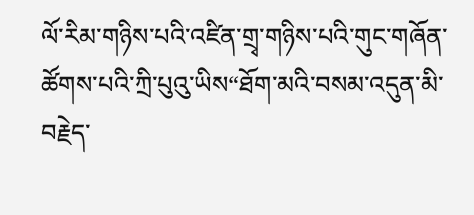ལོ་རིམ་གཉིས་པའི་འཛིན་གྲྭ་གཉིས་པའི་གུང་གཞོན་ཚོགས་པའི་ཀྲི་པུའུ་ཡིས“ཐོག་མའི་བསམ་འདུན་མི་བརྗེད་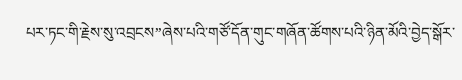པར་ཏང་གི་རྗེས་སུ་འབྲངས”ཞེས་པའི་གཙོ་དོན་གུང་གཞོན་ཚོགས་པའི་ཉིན་མོའི་བྱེད་སྒོར་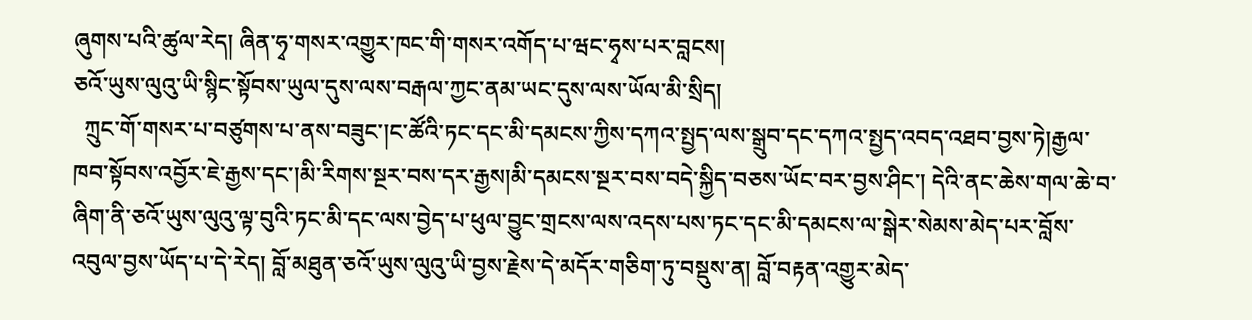ཞུགས་པའི་ཚུལ་རེད། ཞིན་ཧྭ་གསར་འགྱུར་ཁང་གི་གསར་འགོད་པ་ཝང་ཧྭས་པར་བླངས།
ཅའོ་ཡུས་ལུའུ་ཡི་སྙིང་སྟོབས་ཡུལ་དུས་ལས་བརྒལ་ཀྱང་ནམ་ཡང་དུས་ལས་ཡོལ་མི་སྲིད།
  ཀྲུང་གོ་གསར་པ་བཙུགས་པ་ནས་བཟུང་།ང་ཚོའི་ཏང་དང་མི་དམངས་ཀྱིས་དཀའ་སྤྱད་ལས་སྒྲུབ་དང་དཀའ་སྤྱད་འབད་འཐབ་བྱས་ཏེ།རྒྱལ་ཁབ་སྟོབས་འབྱོར་ཇེ་རྒྱས་དང་།མི་རིགས་སྔར་བས་དར་རྒྱས།མི་དམངས་སྔར་བས་བདེ་སྐྱིད་བཅས་ཡོང་བར་བྱས་ཤིང་། དེའི་ནང་ཆེས་གལ་ཆེ་བ་ཞིག་ནི་ཅའོ་ཡུས་ལུའུ་ལྟ་བུའི་ཏང་མི་དང་ལས་བྱེད་པ་ཕུལ་བྱུང་གྲངས་ལས་འདས་པས་ཏང་དང་མི་དམངས་ལ་སྒེར་སེམས་མེད་པར་བློས་འབུལ་བྱས་ཡོད་པ་དེ་རེད། བློ་མཐུན་ཅའོ་ཡུས་ལུའུ་ཡི་བྱས་རྗེས་དེ་མདོར་གཅིག་ཏུ་བསྡུས་ན། བློ་བརྟན་འགྱུར་མེད་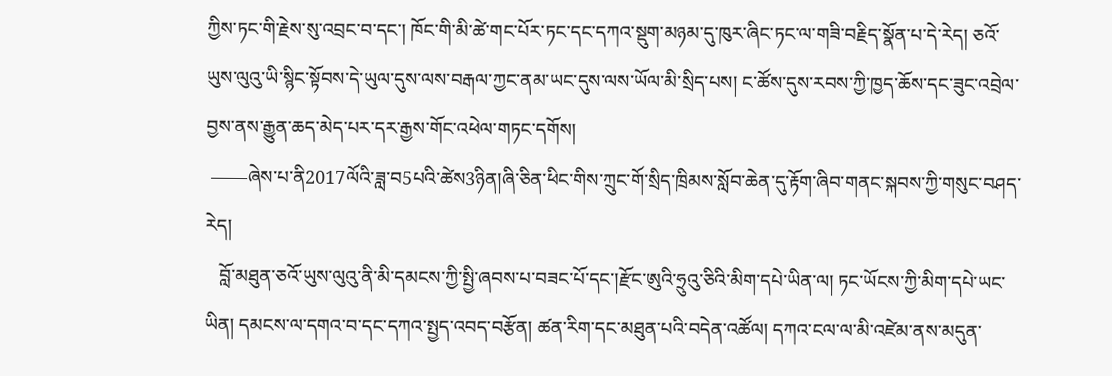ཀྱིས་ཏང་གི་རྗེས་སུ་འབྲང་བ་དང་། ཁོང་གི་མི་ཚེ་གང་པོར་ཏང་དང་དཀའ་སྡུག་མཉམ་དུ་ཁུར་ཞིང་ཏང་ལ་གཟི་བརྗིད་སྣོན་པ་དེ་རེད། ཅའོ་ཡུས་ལུའུ་ཡི་སྙིང་སྟོབས་དེ་ཡུལ་དུས་ལས་བརྒལ་ཀྱང་ནམ་ཡང་དུས་ལས་ཡོལ་མི་སྲིད་པས། ང་ཚོས་དུས་རབས་ཀྱི་ཁྱད་ཆོས་དང་ཟུང་འབྲེལ་བྱས་ནས་རྒྱུན་ཆད་མེད་པར་དར་རྒྱས་གོང་འཕེལ་གཏང་དགོས།
 ——ཞེས་པ་ནི2017ལོའི་ཟླ་བ5པའི་ཚེས3ཉིན།ཞི་ཅིན་ཕིང་གིས་ཀྲུང་གོ་སྲིད་ཁྲིམས་སློབ་ཆེན་དུ་རྟོག་ཞིབ་གནང་སྐབས་ཀྱི་གསུང་བཤད་རེད།
   བློ་མཐུན་ཅའོ་ཡུས་ལུའུ་ནི་མི་དམངས་ཀྱི་སྤྱི་ཞབས་པ་བཟང་པོ་དང་།རྫོང་ཨུའི་ཧྲུའུ་ཅིའི་མིག་དཔེ་ཡིན་ལ། ཏང་ཡོངས་ཀྱི་མིག་དཔེ་ཡང་ཡིན། དམངས་ལ་དགའ་བ་དང་དཀའ་སྤྱད་འབད་བརྩོན། ཚན་རིག་དང་མཐུན་པའི་བདེན་འཚོལ། དཀའ་ངལ་ལ་མི་འཛེམ་ནས་མདུན་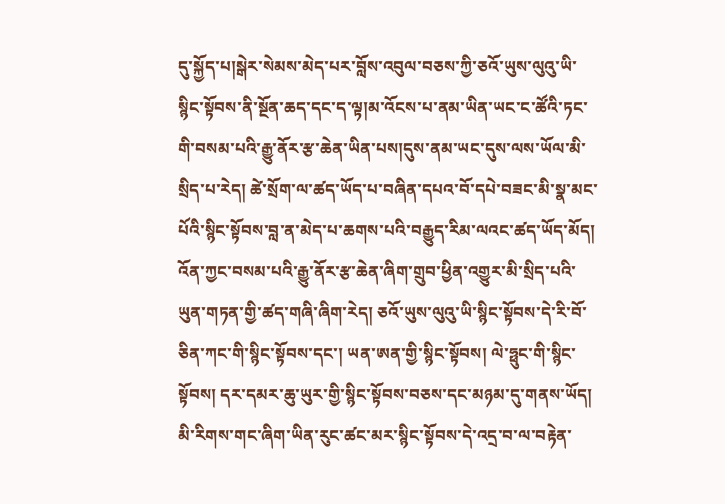དུ་སྐྱོད་པ།སྒེར་སེམས་མེད་པར་བློས་འབུལ་བཅས་ཀྱི་ཅའོ་ཡུས་ལུའུ་ཡི་སྙིང་སྟོབས་ནི་སྔོན་ཆད་དང་ད་ལྟ།མ་འོངས་པ་ནམ་ཡིན་ཡང་ང་ཚོའི་ཏང་གི་བསམ་པའི་རྒྱུ་ནོར་རྩ་ཆེན་ཡིན་པས།དུས་ནམ་ཡང་དུས་ལས་ཡོལ་མི་སྲིད་པ་རེད། ཚེ་སྲོག་ལ་ཚད་ཡོད་པ་བཞིན་དཔའ་བོ་དཔེ་བཟང་མི་སྣ་མང་པོའི་སྙིང་སྟོབས་བླ་ན་མེད་པ་ཆགས་པའི་བརྒྱུད་རིམ་ལའང་ཚད་ཡོད་མོད། འོན་ཀྱང་བསམ་པའི་རྒྱུ་ནོར་རྩ་ཆེན་ཞིག་གྲུབ་ཕྱིན་འགྱུར་མི་སྲིད་པའི་ཡུན་གཏན་གྱི་ཚད་གཞི་ཞིག་རེད། ཅའོ་ཡུས་ལུའུ་ཡི་སྙིང་སྟོབས་དེ་རི་བོ་ཅིན་ཀང་གི་སྙིང་སྟོབས་དང་། ཡན་ཨན་གྱི་སྙིང་སྟོབས། ལེ་ཧྥུང་གི་སྙིང་སྟོབས། དར་དམར་ཆུ་ཡུར་གྱི་སྙིང་སྟོབས་བཅས་དང་མཉམ་དུ་གནས་ཡོད། མི་རིགས་གང་ཞིག་ཡིན་རུང་ཚང་མར་སྙིང་སྟོབས་དེ་འདྲ་བ་ལ་བརྟེན་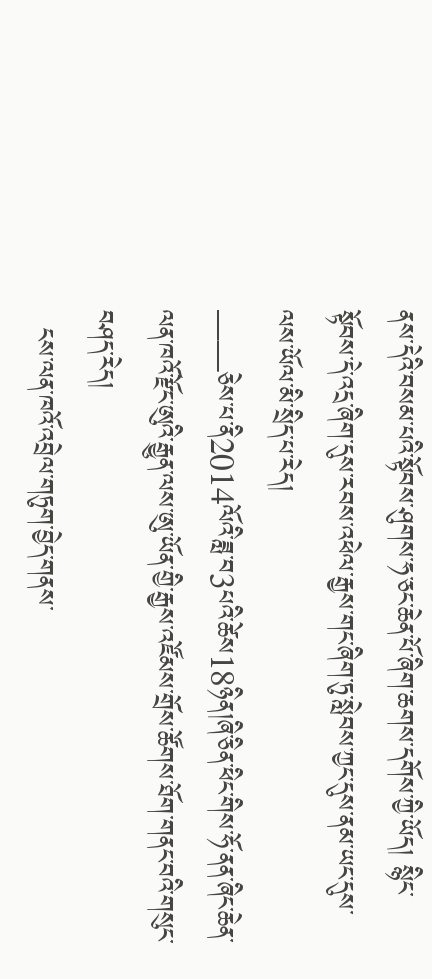ནས་དེའི་བསམ་པའི་སྟོབས་ཤུགས་ཧ་ཅང་ཆེན་པོ་ཞིག་ཆགས་དགོས་ཀྱི་ཡོད། སྙིང་སྟོབས་དེ་འདྲ་ཞིག་དུས་རབས་འཕེལ་རྒྱས་གང་ཞིག་ཏུ་སླེབས་ཀྱང་དུས་ནམ་ཡང་དུས་ལས་ཡོལ་མི་སྲིད་པ་རེད།
——ཅེས་པ་ནི2014ལོའི་ཟླ་བ3པའི་ཚེས18ཉིན།ཞི་ཅིན་ཕིང་གིས་ཧོ་ནན་ཞིང་ཆེན་ལན་ཁའོ་རྫོང་ཨུའི་རྒྱུན་ལས་ཨུ་ཡོན་གྱི་རྒྱས་འཛོམས་གྲོས་ཚོགས་ཐོག་གནང་བའི་གསུང་བཤད་རེད།
  ངས་ལན་ཁའོ་འབྲེལ་གཏུག་བྱེད་གནས་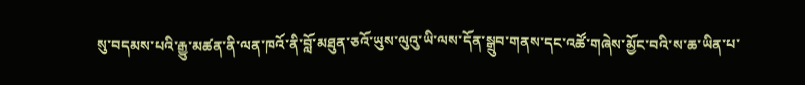སུ་བདམས་པའི་རྒྱུ་མཚན་ནི་ལན་ཁའོ་ནི་བློ་མཐུན་ཅའོ་ཡུས་ལུའུ་ཡི་ལས་དོན་སྒྲུབ་གནས་དང་འཚོ་གཞེས་མྱོང་བའི་ས་ཆ་ཡིན་པ་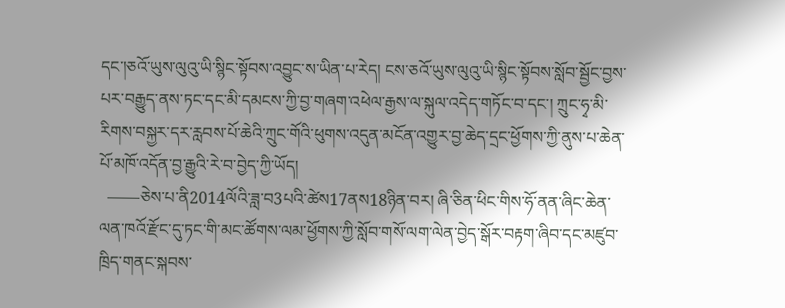དང་།ཅའོ་ཡུས་ལུའུ་ཡི་སྙིང་སྟོབས་འབྱུང་ས་ཡིན་པ་རེད། ངས་ཅའོ་ཡུས་ལུའུ་ཡི་སྙིང་སྟོབས་སློབ་སྦྱོང་བྱས་པར་བརྒྱུད་ནས་ཏང་དང་མི་དམངས་ཀྱི་བྱ་གཞག་འཕེལ་རྒྱས་ལ་སྐུལ་འདེད་གཏོང་བ་དང་། ཀྲུང་ཧྭ་མི་རིགས་བསྐྱར་དར་རླབས་པོ་ཆེའི་ཀྲུང་གོའི་ཕུགས་འདུན་མངོན་འགྱུར་བྱ་ཆེད་དྲང་ཕྱོགས་ཀྱི་ནུས་པ་ཆེན་པོ་མཁོ་འདོན་བྱ་རྒྱུའི་རེ་བ་བྱེད་ཀྱི་ཡོད།
  ——ཅེས་པ་ནི2014ལོའི་ཟླ་བ3པའི་ཚེས17ནས18ཉིན་བར། ཞི་ཅིན་ཕིང་གིས་ཧོ་ནན་ཞིང་ཆེན་ལན་ཁའོ་རྫོང་དུ་ཏང་གི་མང་ཚོགས་ལམ་ཕྱོགས་ཀྱི་སློབ་གསོ་ལག་ལེན་བྱེད་སྒོར་བརྟག་ཞིབ་དང་མཛུབ་ཁྲིད་གནང་སྐབས་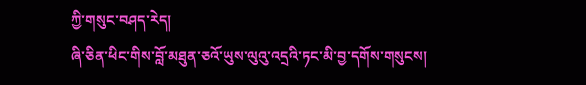ཀྱི་གསུང་བཤད་རེད།
ཞི་ཅིན་ཕིང་གིས་བློ་མཐུན་ཅའོ་ཡུས་ལུའུ་འདྲའི་ཏང་མི་བྱ་དགོས་གསུངས།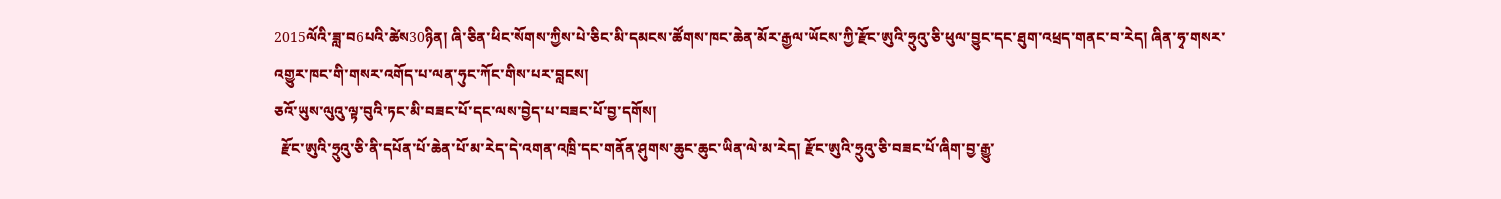2015ལོའི་ཟླ་བ6པའི་ཚེས30ཉིན། ཞི་ཅིན་ཕིང་སོགས་ཀྱིས་པེ་ཅིང་མི་དམངས་ཚོགས་ཁང་ཆེན་མོར་རྒྱལ་ཡོངས་ཀྱི་རྫོང་ཨུའི་ཧྲུའུ་ཅི་ཕུལ་བྱུང་དང་ཐུག་འཕྲད་གནང་བ་རེད། ཞིན་ཧྭ་གསར་འགྱུར་ཁང་གི་གསར་འགོད་པ་ལན་ཧུང་ཀོང་གིས་པར་བླངས།
ཅའོ་ཡུས་ལུའུ་ལྟ་བུའི་ཏང་མི་བཟང་པོ་དང་ལས་བྱེད་པ་བཟང་པོ་བྱ་དགོས།
  རྫོང་ཨུའི་ཧྲུའུ་ཅི་ནི་དཔོན་པོ་ཆེན་པོ་མ་རེད་དེ་འགན་འཁྲི་དང་གནོན་ཤུགས་ཆུང་ཆུང་ཡིན་ལེ་མ་རེད། རྫོང་ཨུའི་ཧྲུའུ་ཅི་བཟང་པོ་ཞིག་བྱ་རྒྱུ་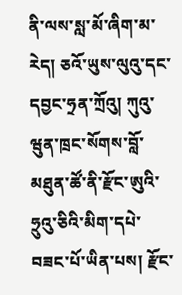ནི་ལས་སླ་མོ་ཞིག་མ་རེད། ཅའོ་ཡུས་ལུའུ་དང་དབྱང་ཧྲན་ཀྲོའུ། ཀུའུ་ཝུན་ཁྲང་སོགས་བློ་མཐུན་ཚོ་ནི་རྫོང་ཨུའི་ཧྲུའུ་ཅིའི་མིག་དཔེ་བཟང་པོ་ཡིན་པས། རྫོང་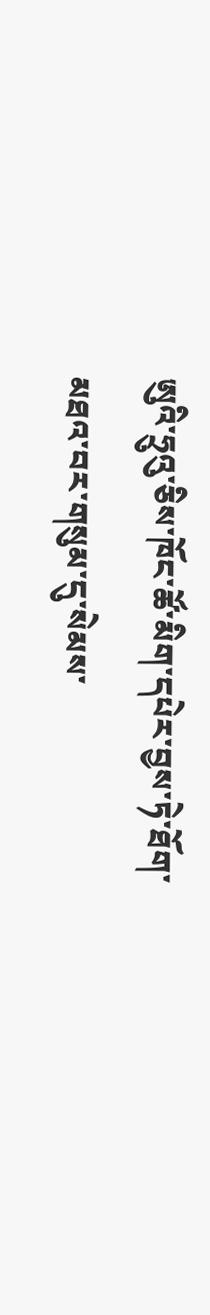ཨུའི་ཧྲུའུ་ཅིས་ཁོང་ཚོ་མིག་དཔེར་བྱས་ཏེ་ཐོག་མཐའ་བར་གསུམ་དུ་སེམས་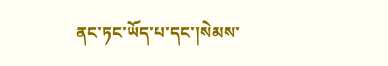ནང་ཏང་ཡོད་པ་དང་།སེམས་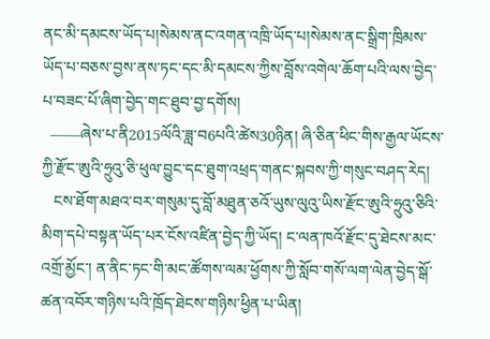ནང་མི་དམངས་ཡོད་པ།སེམས་ནང་འགན་འཁྲི་ཡོད་པ།སེམས་ནང་སྒྲིག་ཁྲིམས་ཡོད་པ་བཅས་བྱས་ནས་ཏང་དང་མི་དམངས་ཀྱིས་བློས་འགེལ་ཆོག་པའི་ལས་བྱེད་པ་བཟང་པོ་ཞིག་བྱེད་གང་ཐུབ་བྱ་དགོས།
  ——ཞེས་པ་ནི2015ལོའི་ཟླ་བ6པའི་ཚེས30ཉིན། ཞི་ཅིན་ཕིང་གིས་རྒྱལ་ཡོངས་ཀྱི་རྫོང་ཨུའི་ཧྲུའུ་ཅི་ཕུལ་བྱུང་དང་ཐུག་འཕྲད་གནང་སྐབས་ཀྱི་གསུང་བཤད་རེད།
   ངས་ཐོག་མཐའ་བར་གསུམ་དུ་བློ་མཐུན་ཅའོ་ཡུས་ལུའུ་ཡིས་རྫོང་ཨུའི་ཧྲུའུ་ཅིའི་མིག་དཔེ་བསྟན་ཡོད་པར་ངོས་འཛིན་བྱེད་ཀྱི་ཡོད། ང་ལན་ཁའོ་རྫོང་དུ་ཐེངས་མང་འགྲོ་མྱོང་། ན་ནིང་ཏང་གི་མང་ཚོགས་ལམ་ཕྱོགས་ཀྱི་སློབ་གསོ་ལག་ལེན་བྱེད་སྒོ་ཚན་འབོར་གཉིས་པའི་ཁྲོད་ཐེངས་གཉིས་ཕྱིན་པ་ཡིན།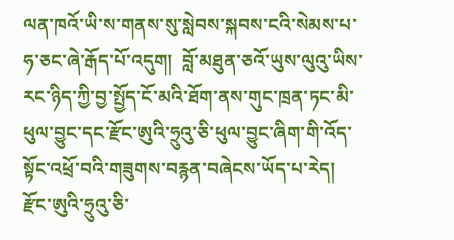ལན་ཁའོ་ཡི་ས་གནས་སུ་སླེབས་སྐབས་ངའི་སེམས་པ་ཧ་ཅང་ཞེ་རྒོད་པོ་འདུག།  བློ་མཐུན་ཅའོ་ཡུས་ལུའུ་ཡིས་རང་ཉིད་ཀྱི་བྱ་སྤྱོད་ངོ་མའི་ཐོག་ནས་གུང་ཁྲན་ཏང་མི་ཕུལ་བྱུང་དང་རྫོང་ཨུའི་ཧྲུའུ་ཅི་ཕུལ་བྱུང་ཞིག་གི་འོད་སྟོང་འཕྲོ་བའི་གཟུགས་བརྙན་བཞེངས་ཡོད་པ་རེད། རྫོང་ཨུའི་ཧྲུའུ་ཅི་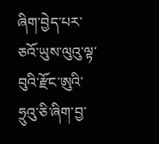ཞིག་བྱེད་པར་ཅའོ་ཡུས་ལུའུ་ལྟ་བུའི་རྫོང་ཨུའི་ཧྲུའུ་ཅི་ཞིག་བྱ་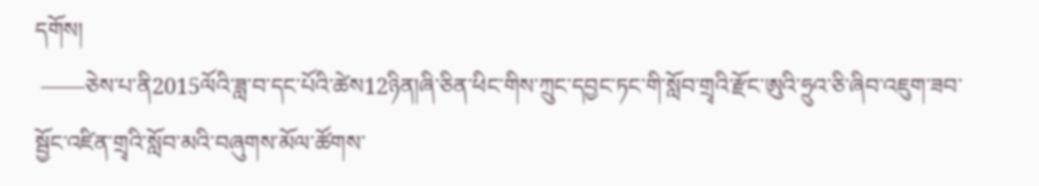དགོས།
 ——ཅེས་པ་ནི2015ལོའི་ཟླ་བ་དང་པོའི་ཚེས12ཉིན།ཞི་ཅིན་ཕིང་གིས་ཀྲུང་དབྱང་ཏང་གི་སློབ་གྲྭའི་རྫོང་ཨུའི་ཧྲུའ་ཅི་ཞིབ་འཇུག་ཟབ་སྦྱོང་འཛིན་གྲྭའི་སློབ་མའི་བཞུགས་མོལ་ཚོགས་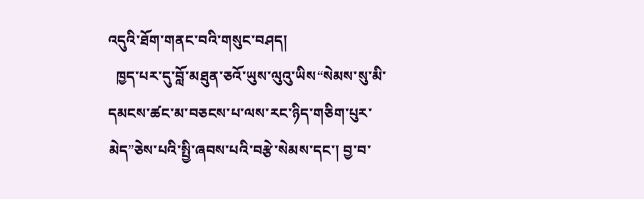འདུའི་ཐོག་གནང་བའི་གསུང་བཤད།
  ཁྱད་པར་དུ་བློ་མཐུན་ཅའོ་ཡུས་ལུའུ་ཡིས“སེམས་སུ་མི་དམངས་ཚང་མ་བཅངས་པ་ལས་རང་ཉིད་གཅིག་པུར་མེད”ཅེས་པའི་སྤྱི་ཞབས་པའི་བརྩེ་སེམས་དང་། བྱ་བ་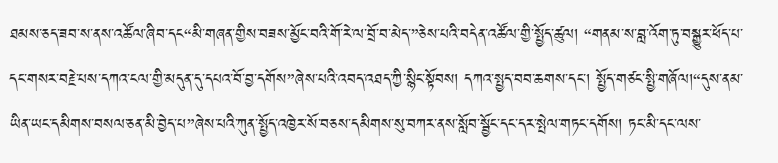ཐམས་ཅད་ཟབ་ས་ནས་འཚོལ་ཞིབ་དང“མི་གཞན་གྱིས་བཟས་མྱོང་བའི་གོ་རེ་ལ་བྲོ་བ་མེད་”ཅེས་པའི་བདེན་འཚོལ་གྱི་སྤྱོད་ཚུལ། “གནམ་ས་བླ་འོག་ཏུ་བསྒྱུར་ཕོད་པ་དང་གསར་བརྗེ་པས་དཀའ་ངལ་གྱི་མདུན་དུ་དཔའ་བོ་བྱ་དགོས”ཞེས་པའི་འབད་འཐད་ཀྱི་སྙིང་སྟོབས། དཀའ་སྤྱད་བབ་ཆགས་དང་། སྤྱོད་གཙང་སྤྱི་གཞོལ།“དུས་ནམ་ཡིན་ཡང་དམིགས་བསལ་ཅན་མི་བྱེད་པ”ཞེས་པའི་ཀུན་སྤྱོད་འཁྱེར་སོ་བཅས་དམིགས་སུ་བཀར་ནས་སློབ་སྦྱོང་དང་དར་སྤེལ་གཏང་དགོས། ཏང་མི་དང་ལས་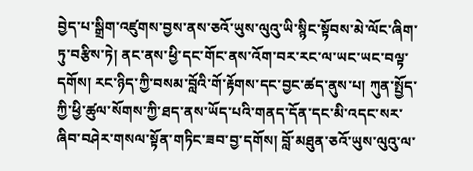བྱེད་པ་སྒྲིག་འཛུགས་བྱས་ནས་ཅའོ་ཡུས་ལུའུ་ཡི་སྙིང་སྟོབས་མེ་ལོང་ཞིག་ཏུ་བརྩིས་ཏེ། ནང་ནས་ཕྱི་དང་གོང་ནས་འོག་བར་རང་ལ་ཡང་ཡང་བལྟ་དགོས། རང་ཉིད་ཀྱི་བསམ་བློའི་གོ་རྟོགས་དང་བྱང་ཚད་ནུས་པ། ཀུན་སྤྱོད་ཀྱི་ཕྱི་ཚུལ་སོགས་ཀྱི་ཐད་ནས་ཡོད་པའི་གནད་དོན་དང་མི་འདང་སར་ཞིབ་བཤེར་གསལ་སྟོན་གཏིང་ཟབ་བྱ་དགོས། བློ་མཐུན་ཅའོ་ཡུས་ལུའུ་ལ་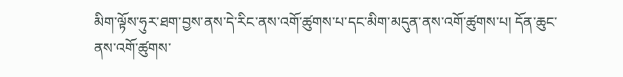མིག་ལྟོས་ཧུར་ཐག་བྱས་ནས་དེ་རིང་ནས་འགོ་ཚུགས་པ་དང་མིག་མདུན་ནས་འགོ་ཚུགས་པ། དོན་ཆུང་ནས་འགོ་ཚུགས་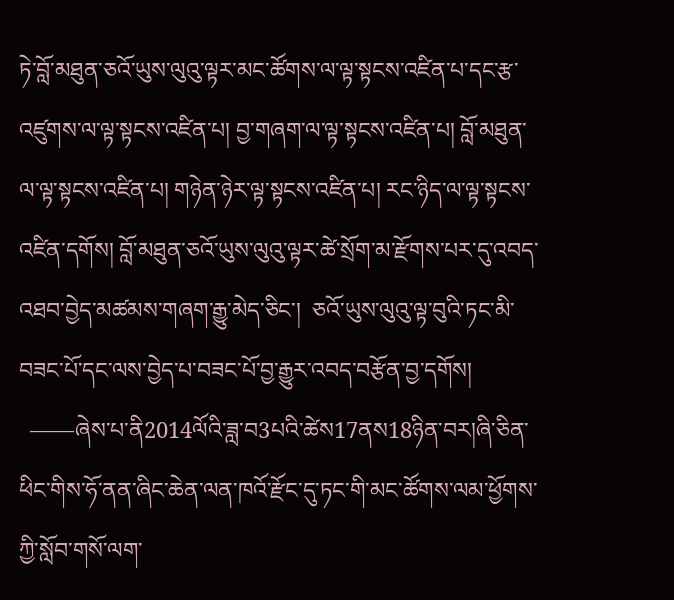ཏེ་བློ་མཐུན་ཅའོ་ཡུས་ལུའུ་ལྟར་མང་ཚོགས་ལ་ལྟ་སྟངས་འཛིན་པ་དང་རྩ་འཛུགས་ལ་ལྟ་སྟངས་འཛིན་པ། བྱ་གཞག་ལ་ལྟ་སྟངས་འཛིན་པ། བློ་མཐུན་ལ་ལྟ་སྟངས་འཛིན་པ། གཉེན་ཉེར་ལྟ་སྟངས་འཛིན་པ། རང་ཉིད་ལ་ལྟ་སྟངས་འཛིན་དགོས། བློ་མཐུན་ཅའོ་ཡུས་ལུའུ་ལྟར་ཚེ་སྲོག་མ་རྫོགས་པར་དུ་འབད་འཐབ་བྱེད་མཚམས་གཞག་རྒྱུ་མེད་ཅིང་།  ཅའོ་ཡུས་ལུའུ་ལྟ་བུའི་ཏང་མི་བཟང་པོ་དང་ལས་བྱེད་པ་བཟང་པོ་བྱ་རྒྱུར་འབད་བརྩོན་བྱ་དགོས།
  ——ཞེས་པ་ནི2014ལོའི་ཟླ་བ3པའི་ཚེས17ནས18ཉིན་བར།ཞི་ཅིན་ཕིང་གིས་ཧོ་ནན་ཞིང་ཆེན་ལན་ཁའོ་རྫོང་དུ་ཏང་གི་མང་ཚོགས་ལམ་ཕྱོགས་ཀྱི་སློབ་གསོ་ལག་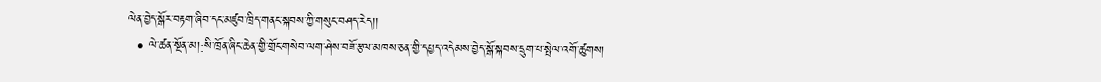ལེན་བྱེད་སྒོར་བརྟག་ཞིབ་དང་མཛུབ་ཁྲིད་གནང་སྐབས་ཀྱི་གསུང་བཤད་རེད།།
  • ལེ་ཚན་སྔོན་མ།:སི་ཁྲོན་ཞིང་ཆེན་གྱི་གྲོང་གསེབ་ལག་ཤེས་བཟོ་རྩལ་མཁས་ཅན་གྱི་དཔྱད་འདེམས་བྱེད་སྒོ་སྐབས་དྲུག་པ་སྤེལ་འགོ་ཚུགས།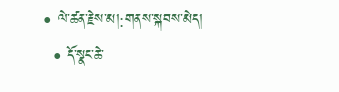• ལེ་ཚན་རྗེས་མ།:གནས་སྐབས་མེད།
  • དོ་སྣང་ཆེ་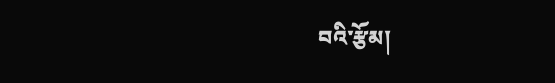བའི་རྩོམ།